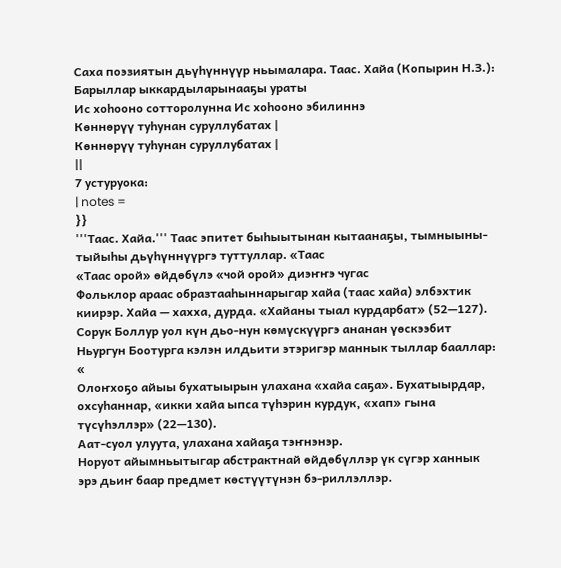Саха поэзиятын дьүһүннүүр ньымалара. Таас. Хайа (Копырин Н.З.): Барыллар ыккардыларынааҕы ураты
Ис хоһооно сотторолунна Ис хоһооно эбилиннэ
Көннөрүү туһунан суруллубатах |
Көннөрүү туһунан суруллубатах |
||
7 устуруока:
| notes =
}}
'''Таас. Хайа.''' Таас эпитет быһыытынан кытаанаҕы, тымныыны-тыйыһы дьүһүннүүргэ туттуллар. «Таас
«Таас орой» өйдөбүлэ «чой орой» диэҥҥэ чугас
Фольклор араас образтааһыннарыгар хайа (таас хайа) элбэхтик киирэр. Хайа — хахха, дурда. «Хайаны тыал курдарбат» (52—127). Сорук Боллур уол күн дьо-нун көмүскүүргэ ананан үөскээбит Ньургун Боотурга кэлэн илдьити этэригэр маннык тыллар бааллар: «
Олоҥхоҕо айыы бухатыырын улахана «хайа саҕа». Бухатыырдар, охсуһаннар, «икки хайа ыпса түһэрин курдук, «хап» гына түсүһэллэр» (22—130).
Аат-суол улуута, улахана хайаҕа тэҥнэнэр.
Норуот айымньытыгар абстрактнай өйдөбүллэр үк сүгэр ханнык эрэ дьиҥ баар предмет көстүүтүнэн бэ-риллэллэр.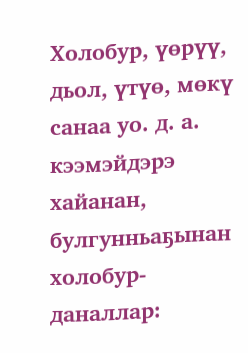Холобур, үөрүү, дьол, үтүө, мөкү санаа уо. д. а. кээмэйдэрэ хайанан, булгунньаҕынан холобур-даналлар: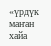«үрдүк маҥан хайа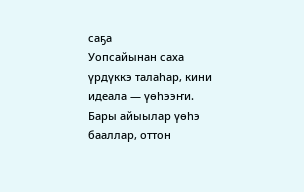саҕа
Уопсайынан саха үрдүккэ талаһар, кини идеала — үөһээҥи. Бары айыылар үөһэ бааллар, оттон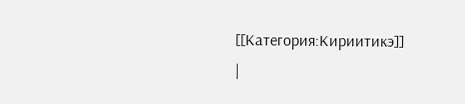[[Категория:Кириитикэ]]
|